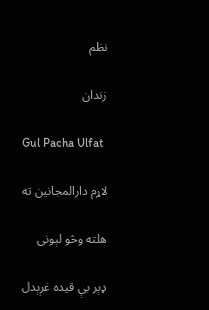نظم

زندان

Gul Pacha Ulfat

لاړم دارالمجانين ته

هلته وڅو لېونی

ډېر بې قيده غږېدل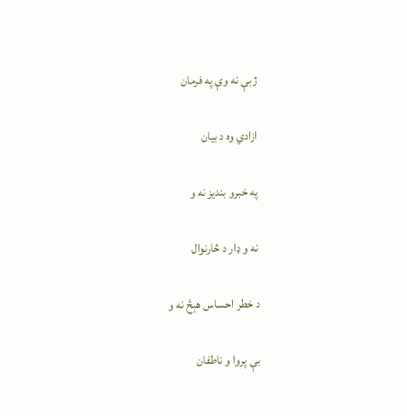ژبې نه وې په فرمان

ازادي وه د بيان

په خبرو بنديز نه و

نه و ډار د څارنوال

د خطر احساس هېڅ نه و

بې پروا و ناطفان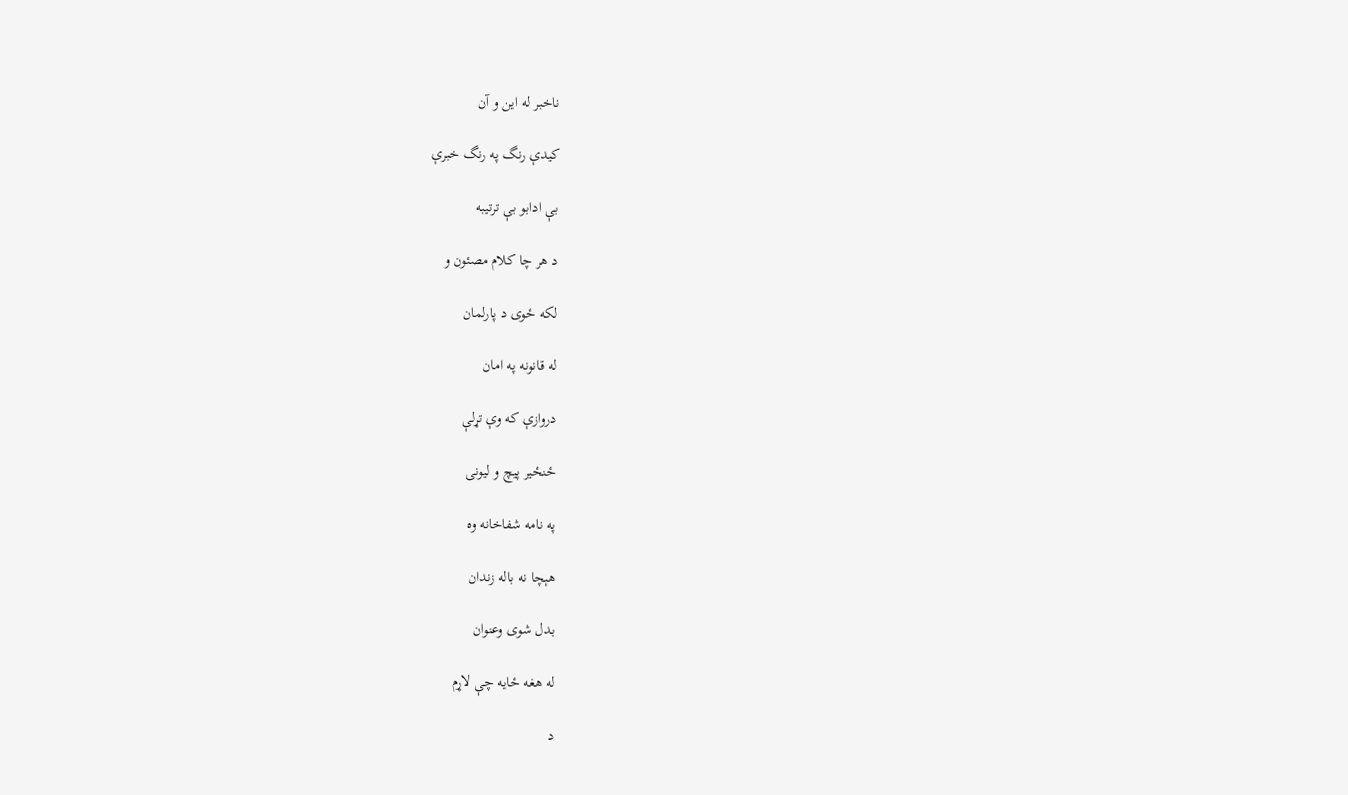ناخبر له اين و آن

کيدې رنگ په رنگ خبرې

بې ادابو بې ترتيبه

د هر چا کلام مصئون و

لکه ځوی د پارلمان

له قانونه په امان

دروازې که وې تړلې

ځنځير پيچ و ليونی

په نامه شفاخانه وه

هېچا نه باله زندان

بدل شوی وعنوان

له هغه ځايه چې لاړم

د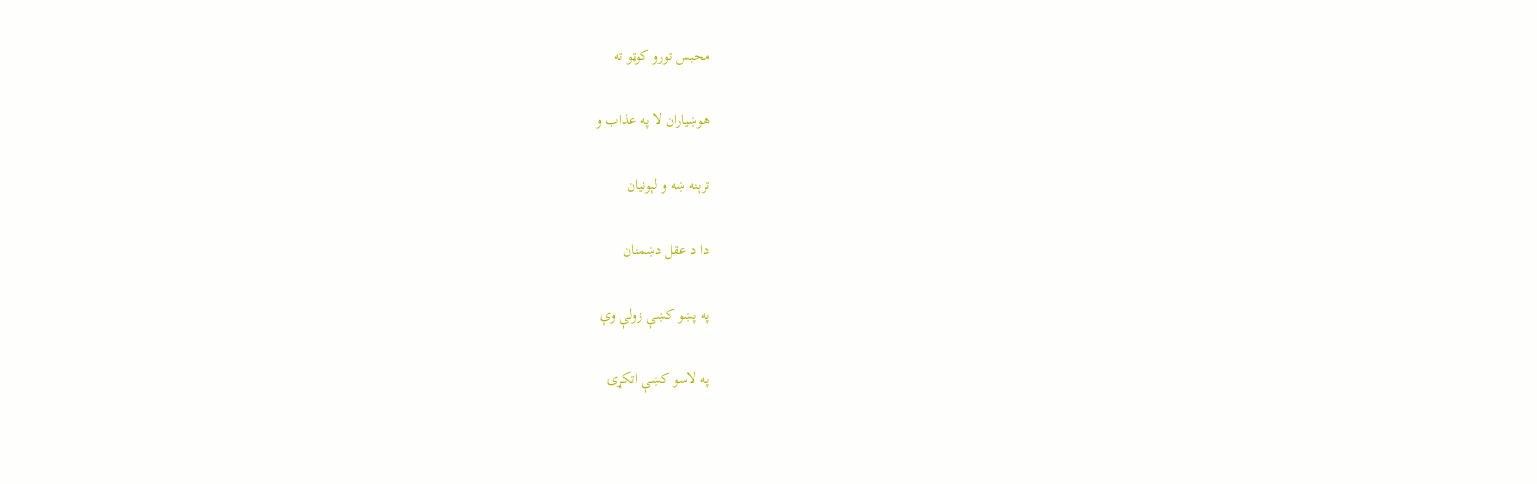محبس تورو کوټو ته

هوښياران لا په عذاب و

ترېنه ښه و لېونيان

دا د عقل دښمنان

په پښو کښې زولې وې

په لاسو کښې اتکړۍ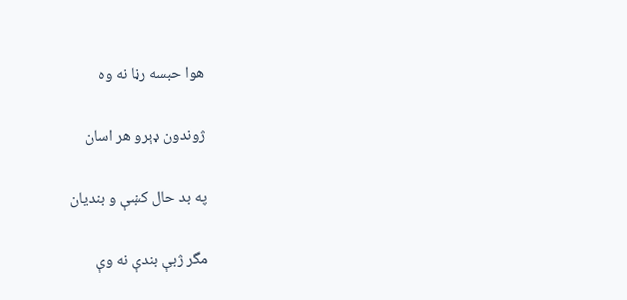هوا حبسه رڼا نه وه

ژوندون ډېرو هر اسان

په بد حال کښې و بنديان

مگر ژبې بندې نه وې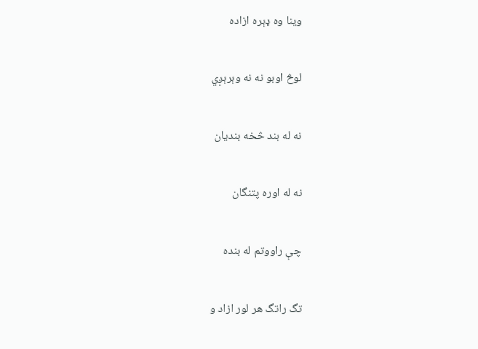وينا وه ډېره ازاده

لوڅ اوبو نه نه وېرېږي

نه له بند څخه بنديان

نه له اوره پتنگان

چې راووتم له بنده

تگ راتگ هر لور ازاد و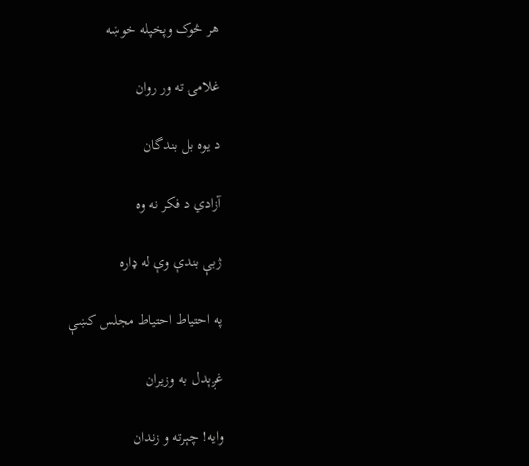هر څوک وپخپله خوښه

غلامۍ ته ور روان

د يوه بل بندگان

آزادي د فکر نه وه

ژبې بندې وې له ډاره

په احتياط احتياط مجلس کښې

غږېدل به وزيران

وايه! چېرته و زندان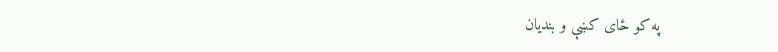په کو ځای کښې و بنديان